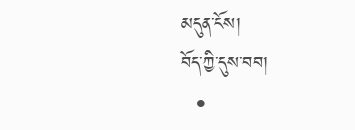མདུན་ངོས།
བོད་ཀྱི་དུས་བབ།
  •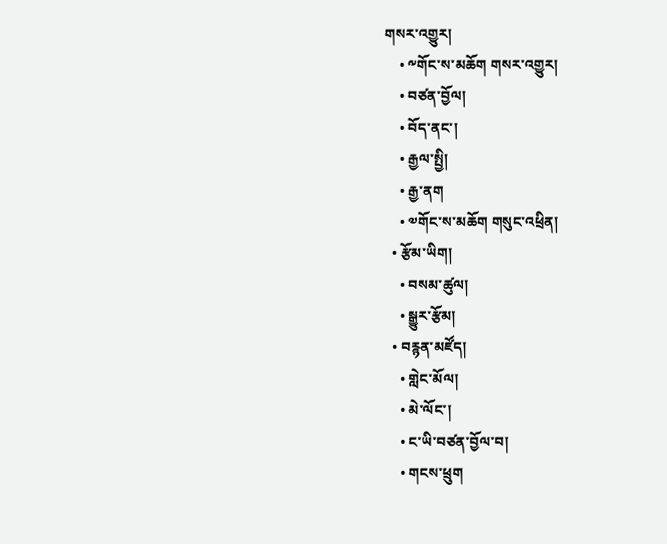གསར་འགྱུར།
    • ༸གོང་ས་མཆོག གསར་འགྱུར།
    • བཙན་བྱོལ།
    • བོད་ནང་།
    • རྒྱལ་སྤྱི།
    • རྒྱ་ནག
    • ༧གོང་ས་མཆོག གསུང་འཕྲིན།
  • རྩོམ་ཡིག།
    • བསམ་ཚུལ།
    • སྒྱུར་རྩོམ།
  • བརྙན་མཛོད།
    • གླེང་མོལ།
    • མེ་ལོང་།
    • ང་ཡི་བཙན་བྱོལ་བ།
    • གངས་ཕྲུག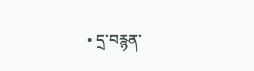• དྲ་བརྙན་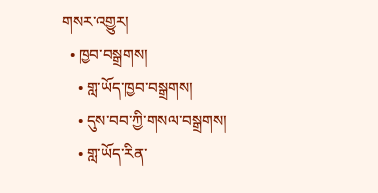གསར་འགྱུར།
  • ཁྱབ་བསྒྲགས།
    • གླ་ཡོད་ཁྱབ་བསྒྲགས།
    • དུས་བབ་ཀྱི་གསལ་བསྒྲགས།
    • གླ་ཡོད་རིན་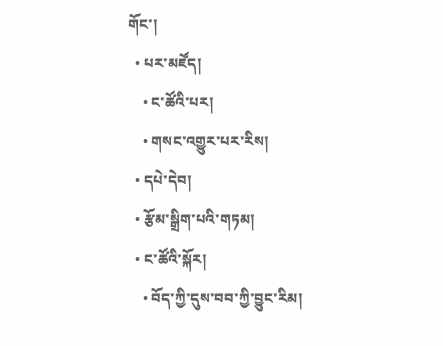གོང་།
  • པར་མཛོད།
    • ང་ཚོའི་པར།
    • གསང་འགྱུར་པར་རིས།
  • དཔེ་དེབ།
  • རྩོམ་སྒྲིག་པའི་གཏམ།
  • ང་ཚོའི་སྐོར།
    • བོད་ཀྱི་དུས་བབ་ཀྱི་བྱུང་རིམ།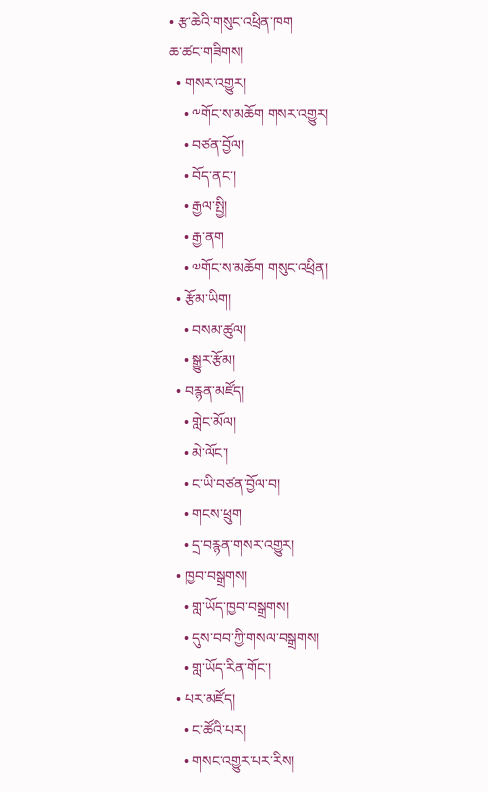• རྩ་ཆེའི་གསུང་འཕྲིན་ཁག
ཆ་ཚང་གཟིགས།
  • གསར་འགྱུར།
    • ༸གོང་ས་མཆོག གསར་འགྱུར།
    • བཙན་བྱོལ།
    • བོད་ནང་།
    • རྒྱལ་སྤྱི།
    • རྒྱ་ནག
    • ༧གོང་ས་མཆོག གསུང་འཕྲིན།
  • རྩོམ་ཡིག།
    • བསམ་ཚུལ།
    • སྒྱུར་རྩོམ།
  • བརྙན་མཛོད།
    • གླེང་མོལ།
    • མེ་ལོང་།
    • ང་ཡི་བཙན་བྱོལ་བ།
    • གངས་ཕྲུག
    • དྲ་བརྙན་གསར་འགྱུར།
  • ཁྱབ་བསྒྲགས།
    • གླ་ཡོད་ཁྱབ་བསྒྲགས།
    • དུས་བབ་ཀྱི་གསལ་བསྒྲགས།
    • གླ་ཡོད་རིན་གོང་།
  • པར་མཛོད།
    • ང་ཚོའི་པར།
    • གསང་འགྱུར་པར་རིས།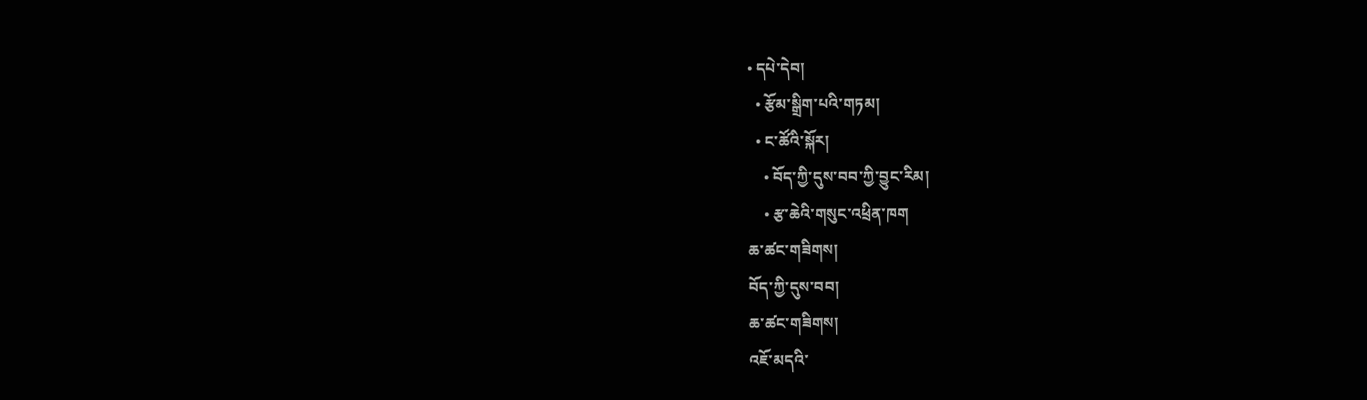• དཔེ་དེབ།
  • རྩོམ་སྒྲིག་པའི་གཏམ།
  • ང་ཚོའི་སྐོར།
    • བོད་ཀྱི་དུས་བབ་ཀྱི་བྱུང་རིམ།
    • རྩ་ཆེའི་གསུང་འཕྲིན་ཁག
ཆ་ཚང་གཟིགས།
བོད་ཀྱི་དུས་བབ།
ཆ་ཚང་གཟིགས།
འཇོ་མདའི་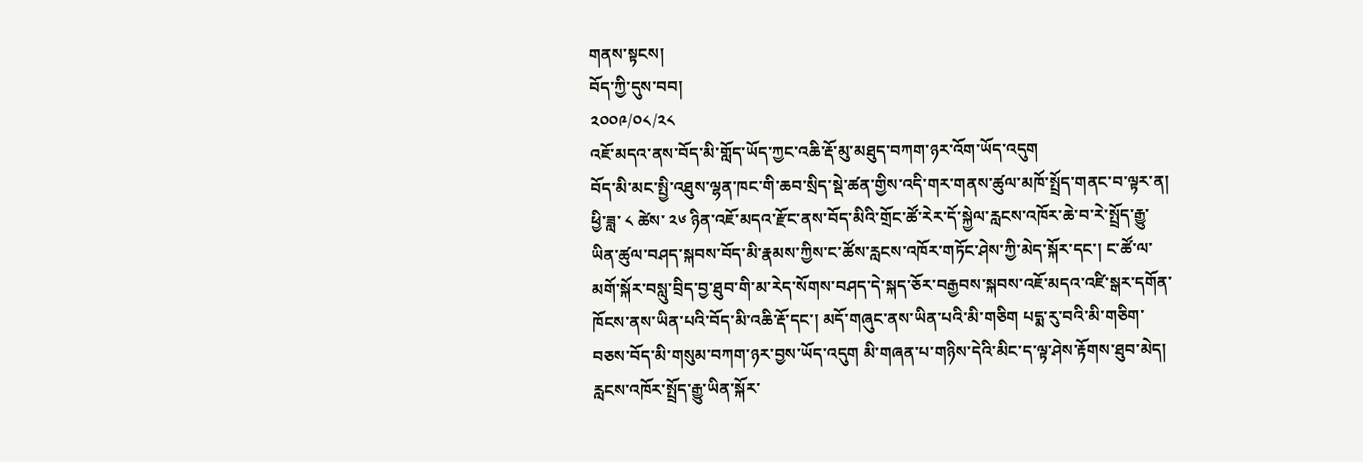གནས་སྟངས།
བོད་ཀྱི་དུས་བབ།
༢༠༠༩/༠༨/༢༨
འཇོ་མདའ་ནས་བོད་མི་གློད་ཡོད་ཀྱང་འཆི་རྡོ་མུ་མཐུད་བཀག་ཉར་འོག་ཡོད་འདུག
བོད་མི་མང་སྤྱི་འཐུས་ལྷན་ཁང་གི་ཆབ་སྲིད་སྡེ་ཚན་གྱིས་འདི་གར་གནས་ཚུལ་མཁོ་སྤྲོད་གནང་བ་ལྟར་ན། ཕྱི་ཟླ་ ༨ ཚེས་ ༢༦ ཉིན་འཇོ་མདའ་རྫོང་ནས་བོད་མིའི་གྲོང་ཚོ་རེར་དོ་སྐྱེལ་རླངས་འཁོར་ཆེ་བ་རེ་སྤྲོད་རྒྱུ་ཡིན་ཚུལ་བཤད་སྐབས་བོད་མི་རྣམས་ཀྱིས་ང་ཚོས་རླངས་འཁོར་གཏོང་ཤེས་ཀྱི་མེད་སྐོར་དང་། ང་ཚོ་ལ་མགོ་སྐོར་བསླུ་བྲིད་བྱ་ཐུབ་གི་མ་རེད་སོགས་བཤད་དེ་སྐད་ཅོར་བརྒྱབས་སྐབས་འཇོ་མདའ་འཛི་སྒར་དགོན་ཁོངས་ནས་ཡིན་པའི་བོད་མི་འཆི་རྡོ་དང་། མདོ་གཞུང་ནས་ཡིན་པའི་མི་གཅིག པདྨ་རུ་བའི་མི་གཅིག་བཅས་བོད་མི་གསུམ་བཀག་ཉར་བྱས་ཡོད་འདུག མི་གཞན་པ་གཉིས་དེའི་མིང་ད་ལྟ་ཤེས་རྟོགས་ཐུབ་མེད།
རླངས་འཁོར་སྤྲོད་རྒྱུ་ཡིན་སྐོར་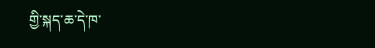གྱི་སྐད་ཆ་དེ་ཁ་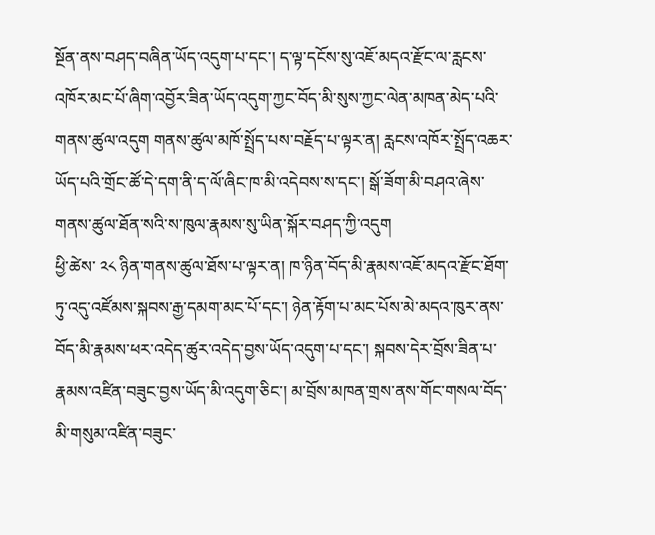སྔོན་ནས་བཤད་བཞིན་ཡོད་འདུག་པ་དང་། ད་ལྟ་དངོས་སུ་འཇོ་མདའ་རྫོང་ལ་རླངས་འཁོར་མང་པོ་ཞིག་འབྱོར་ཟིན་ཡོད་འདུག་ཀྱང་བོད་མི་སུས་ཀྱང་ལེན་མཁན་མེད་པའི་གནས་ཚུལ་འདུག གནས་ཚུལ་མཁོ་སྤྲོད་པས་བརྗོད་པ་ལྟར་ན། རླངས་འཁོར་སྤྲོད་འཆར་ཡོད་པའི་གྲོང་ཚོ་དེ་དག་ནི་ད་ལོ་ཞིང་ཁ་མི་འདེབས་ས་དང་། སྒོ་ཟོག་མི་བཤའ་ཞེས་གནས་ཚུལ་ཐོན་སའི་ས་ཁུལ་རྣམས་སུ་ཡིན་སྐོར་བཤད་ཀྱི་འདུག
ཕྱི་ཚེས་ ༢༨ ཉིན་གནས་ཚུལ་ཐོས་པ་ལྟར་ན། ཁ་ཉིན་བོད་མི་རྣམས་འཇོ་མདའ་རྫོང་ཐོག་ཏུ་འདུ་འཛོམས་སྐབས་རྒྱ་དམག་མང་པོ་དང་། ཉེན་རྟོག་པ་མང་པོས་མེ་མདའ་ཁུར་ནས་བོད་མི་རྣམས་ཕར་འདེད་ཚུར་འདེད་བྱས་ཡོད་འདུག་པ་དང་། སྐབས་དེར་བྲོས་ཟིན་པ་རྣམས་འཛིན་བཟུང་བྱས་ཡོད་མི་འདུག་ཅིང་། མ་བྲོས་མཁན་གྲས་ནས་གོང་གསལ་བོད་མི་གསུམ་འཛིན་བཟུང་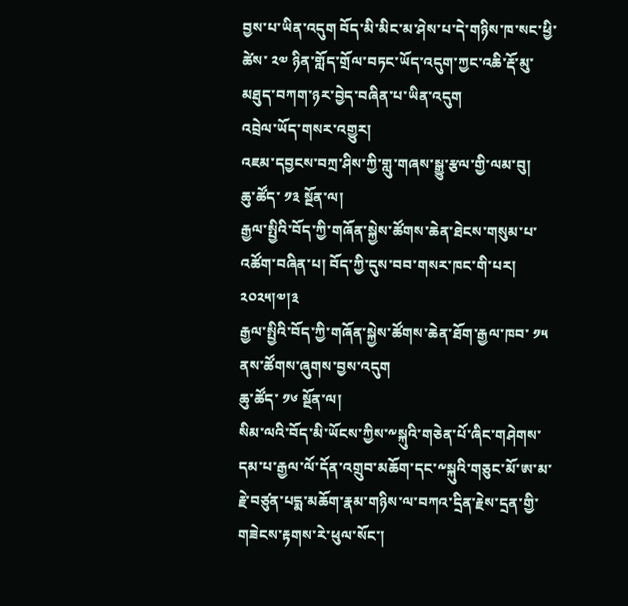བྱས་པ་ཡིན་འདུག བོད་མི་མིང་མ་ཤེས་པ་དེ་གཉིས་ཁ་སང་ཕྱི་ཚེས་ ༢༧ ཉིན་གློད་གྲོལ་བཏང་ཡོད་འདུག་ཀྱང་འཆི་རྡོ་མུ་མཐུད་བཀག་ཉར་བྱེད་བཞིན་པ་ཡིན་འདུག
འབྲེལ་ཡོད་གསར་འགྱུར།
འཇམ་དབྱངས་བཀྲ་ཤིས་ཀྱི་གླུ་གཞས་སྒྱུ་རྩལ་གྱི་ལམ་བུ།
ཆུ་ཚོད་ ༡༣ སྔོན་ལ།
རྒྱལ་སྤྱིའི་བོད་ཀྱི་གཞོན་སྐྱེས་ཚོགས་ཆེན་ཐེངས་གསུམ་པ་འཚོག་བཞིན་པ། བོད་ཀྱི་དུས་བབ་གསར་ཁང་གི་པར། ༢༠༢༥།༧།༣
རྒྱལ་སྤྱིའི་བོད་ཀྱི་གཞོན་སྐྱེས་ཚོགས་ཆེན་ཐོག་རྒྱལ་ཁབ་ ༡༥ ནས་ཚོགས་ཞུགས་བྱས་འདུག
ཆུ་ཚོད་ ༡༦ སྔོན་ལ།
སིམ་ལའི་བོད་མི་ཡོངས་ཀྱིས་༸སྐུའི་གཅེན་པོ་ཞིང་གཤེགས་དམ་པ་རྒྱལ་ལོ་དོན་འགྲུབ་མཆོག་དང་༸སྐུའི་གཅུང་མོ་ཨ་མ་རྗེ་བཙུན་པདྨ་མཆོག་རྣམ་གཉིས་ལ་བཀའ་དྲིན་རྗེས་དྲན་གྱི་གཟེངས་རྟགས་རེ་ཕུལ་སོང་།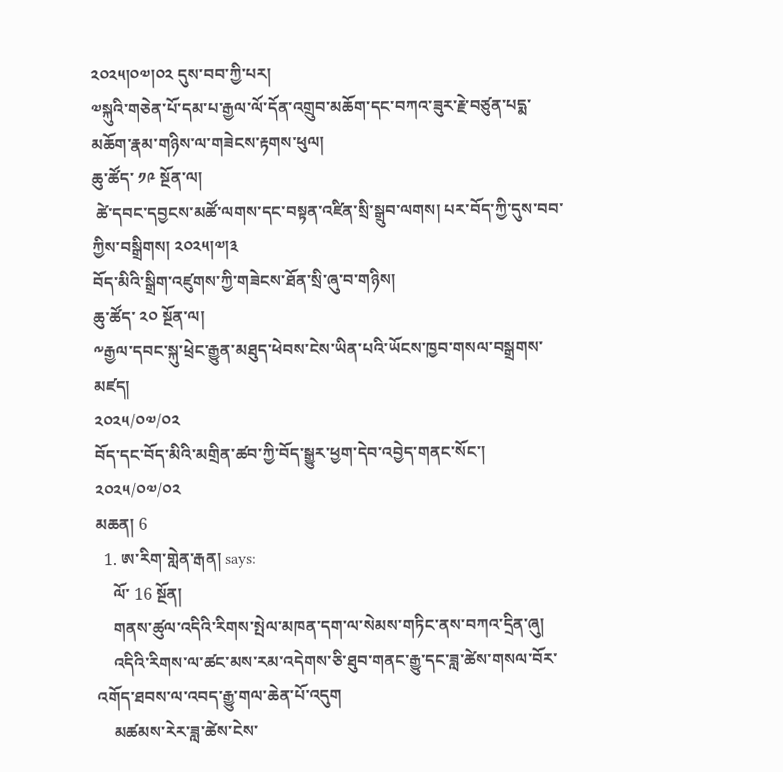༢༠༢༥།༠༧།༠༢ དུས་བབ་ཀྱི་པར།
༧སྐུའི་གཅེན་པོ་དམ་པ་རྒྱལ་ལོ་དོན་འགྲུབ་མཆོག་དང་བཀའ་ཟུར་རྗེ་བཙུན་པདྨ་མཆོག་རྣམ་གཉིས་ལ་གཟེངས་རྟགས་ཕུལ།
ཆུ་ཚོད་ ༡༩ སྔོན་ལ།
 ཚེ་དབང་དབྱངས་མཚོ་ལགས་དང་བསྟན་འཛིན་སྲི་སྒྲུབ་ལགས། པར་བོད་ཀྱི་དུས་བབ་ཀྱིས་བསྒྲིགས། ༢༠༢༥།༧།༣
བོད་མིའི་སྒྲིག་འཛུགས་ཀྱི་གཟེངས་ཐོན་སྲི་ཞུ་བ་གཉིས།
ཆུ་ཚོད་ ༢༠ སྔོན་ལ།
༸རྒྱལ་དབང་སྐུ་ཕྲེང་རྒྱུན་མཐུད་ཕེབས་ངེས་ཡིན་པའི་ཡོངས་ཁྱབ་གསལ་བསྒྲགས་མཛད།
༢༠༢༥/༠༧/༠༢
བོད་དང་བོད་མིའི་མགྲིན་ཚབ་ཀྱི་བོད་སྒྱུར་ཕྱག་དེབ་འབྱེད་གནང་སོང་།
༢༠༢༥/༠༧/༠༢
མཆན། 6
  1. ཨ་རིག་གླེན་རྒན། says:
    ལོ་ 16 སྔོན།
    གནས་ཚུལ་འདིའི་རིགས་སྤེལ་མཁན་དག་ལ་སེམས་གཏིང་ནས་བཀའ་དྲིན་ཞུ།
    འདིའི་རིགས་ལ་ཚང་མས་རམ་འདེགས་ཅི་ཐུབ་གནང་རྒྱུ་དང་ཟླ་ཚེས་གསལ་བོར་འགོད་ཐབས་ལ་འབད་རྒྱུ་གལ་ཆེན་པོ་འདུག
    མཚམས་རེར་ཟླ་ཚེས་ངེས་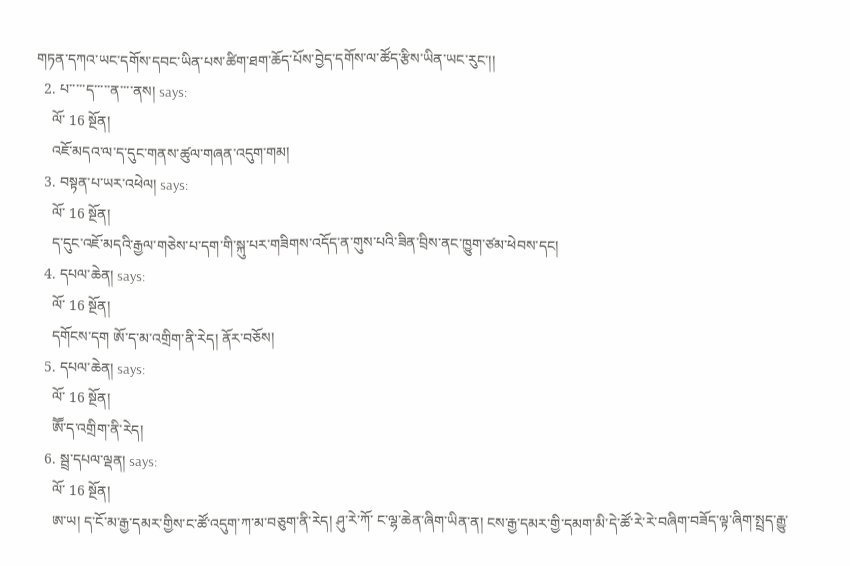གཏན་དཀའ་ཡང་དགོས་དབང་ཡིན་པས་ཚིག་ཐག་ཆོད་པོས་བྱེད་དགོས་ལ་ཚོད་རྩིས་ཡིན་ཡང་རུང་།།
  2. པ་་་་་ད་་་་་ན་་་་ནས། says:
    ལོ་ 16 སྔོན།
    འཇོ་མདའ་ལ་ད་དུང་གནས་ཚུལ་གཞན་འདུག་གམ།
  3. བསྟན་པ་ཡར་འཕེལ། says:
    ལོ་ 16 སྔོན།
    ད་དུང་འཇོ་མདའི་རྒྱལ་གཅེས་པ་དག་གི་སྐུ་པར་གཟིགས་འདོད་ན་གུས་པའི་ཟིན་བྲིས་ནང་ཁྱུག་ཙམ་ཕེབས་དང།
  4. དཔལ་ཆེན། says:
    ལོ་ 16 སྔོན།
    དགོངས་དག ཨོ་ད་མ་འགྲིག་ནི་རེད། ནོར་བཅོས།
  5. དཔལ་ཆེན། says:
    ལོ་ 16 སྔོན།
    ཨཽ་ད་འགྲིག་ནི་རེད།
  6. སྦྲ་དཔལ་ལྡན། says:
    ལོ་ 16 སྔོན།
    ཨ་ཡ། ད་ངོ་མ་རྒྱ་དམར་གྱིས་ང་ཚོ་འདུག་ཀ་མ་བཅུག་ནི་རེད། ཤུ་རེ་ཀོ་ ང་ལྷ་ཆེན་ཞིག་ཡིན་ན། ངས་རྒྱ་དམར་གྱི་དམག་མི་དེ་ཚོ་རེ་རེ་བཞིག་བཟོད་ལྟ་ཞིག་སྤྲད་རྒྱུ་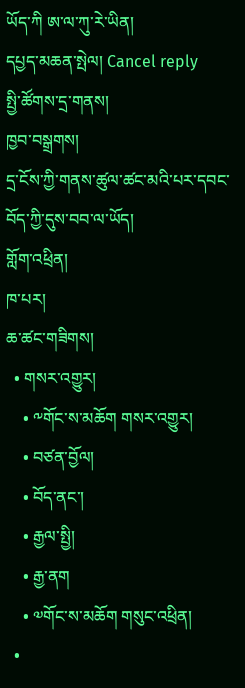ཡོད་ཀི ཨ་ལ་ཀུ་རེ་ཡིན།
དཔྱད་མཆན་སྤེལ། Cancel reply
སྤྱི་ཚོགས་དྲ་གནས།
ཁྱབ་བསྒྲགས།
དྲ་ངོས་ཀྱི་གནས་ཚུལ་ཚང་མའི་པར་དབང་བོད་ཀྱི་དུས་བབ་ལ་ཡོད།
གློག་འཕྲིན།
ཁ་པར།
ཆ་ཚང་གཟིགས།
  • གསར་འགྱུར།
    • ༸གོང་ས་མཆོག གསར་འགྱུར།
    • བཙན་བྱོལ།
    • བོད་ནང་།
    • རྒྱལ་སྤྱི།
    • རྒྱ་ནག
    • ༧གོང་ས་མཆོག གསུང་འཕྲིན།
  •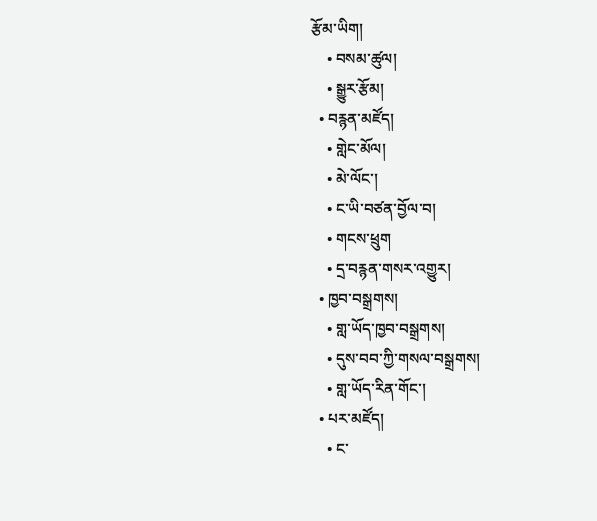རྩོམ་ཡིག།
    • བསམ་ཚུལ།
    • སྒྱུར་རྩོམ།
  • བརྙན་མཛོད།
    • གླེང་མོལ།
    • མེ་ལོང་།
    • ང་ཡི་བཙན་བྱོལ་བ།
    • གངས་ཕྲུག
    • དྲ་བརྙན་གསར་འགྱུར།
  • ཁྱབ་བསྒྲགས།
    • གླ་ཡོད་ཁྱབ་བསྒྲགས།
    • དུས་བབ་ཀྱི་གསལ་བསྒྲགས།
    • གླ་ཡོད་རིན་གོང་།
  • པར་མཛོད།
    • ང་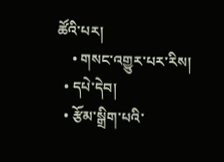ཚོའི་པར།
    • གསང་འགྱུར་པར་རིས།
  • དཔེ་དེབ།
  • རྩོམ་སྒྲིག་པའི་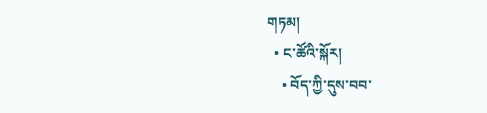གཏམ།
  • ང་ཚོའི་སྐོར།
    • བོད་ཀྱི་དུས་བབ་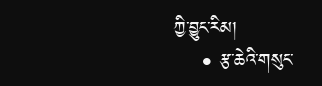ཀྱི་བྱུང་རིམ།
    • རྩ་ཆེའི་གསུང་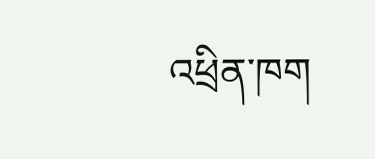འཕྲིན་ཁག